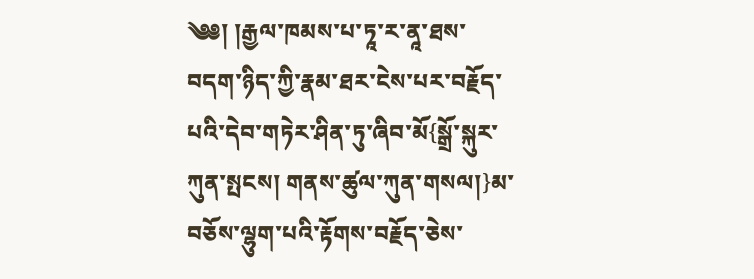༄༅། །རྒྱལ་ཁམས་པ་ཏཱ་ར་ནཱ་ཐས་བདག་ཉིད་ཀྱི་རྣམ་ཐར་ངེས་པར་བརྗོད་པའི་དེབ་གཏེར་ཤིན་ཏུ་ཞིབ་མོ{སྒྲོ་སྐུར་ཀུན་སྤངས། གནས་ཚུལ་ཀུན་གསལ།}མ་བཅོས་ལྷུག་པའི་རྟོགས་བརྗོད་ཅེས་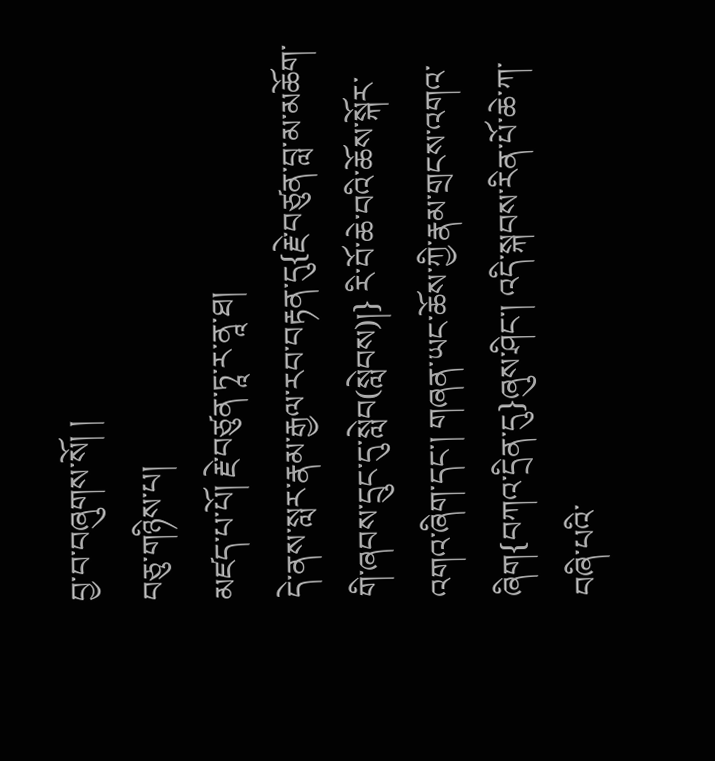བྱ་བ་བཞུགས་སོ། །
བཅུ་གཉིས་པ།
མཛད་པ་པོ། རྗེ་བཙུན་ཏཱ་ར་ནཱ་ཐ།
དེ་ནས་སླར་རྣམ་རྒྱལ་རབ་བརྟན་དུ{རྗེ་བཙུན་བླ་མ་མཆོག་གི་ཞབས་དྲུང་དུ་སླེབ(སླེབས)།} རི་བོ་ཆེ་བའི་ཆོས་སྐོར་འགའ་ཞིག་དང་། གཞན་ཡང་ཆོས་ཀྱི་རྣམ་གྲངས་འགའ་ཞིག{བཀའ་དྲིན་དུ}ཞུས་ཤིང་། འདི་སྐབས་རིན་པོ་ཆེ་ཀ་བཞི་པའི་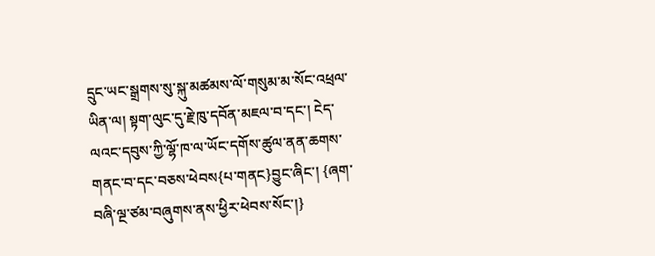དྲུང་ཡང་སྒྲགས་སུ་སྐུ་མཚམས་ལོ་གསུམ་མ་སོང་འཕྲལ་ཡིན་ལ། སྟག་ལུང་དུ་རྗེ་ཁུ་དབོན་མཇལ་བ་དང་། ངེད་ལའང་དབུས་ཀྱི་ལྷོ་ཁ་ལ་ཡོང་དགོས་ཚུལ་ནན་ཆགས་གནང་བ་དང་བཅས་ཕེབས{པ་གནང}བྱུང་ཞིང་། {ཞག་བཞི་ལྔ་ཙམ་བཞུགས་ནས་ཕྱིར་ཕེབས་སོང་།}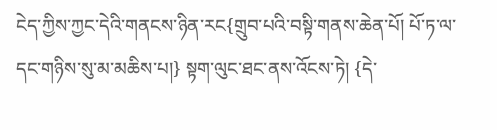ངེད་ཀྱིས་ཀྱང་དེའི་གནངས་ཉིན་རང{གྲུབ་པའི་བསྟི་གནས་ཆེན་པོ། པོ་ཏ་ལ་དང་གཉིས་སུ་མ་མཆིས་པ།} སྟག་ལུང་ཐང་ནས་འོངས་ཏེ། {དེ་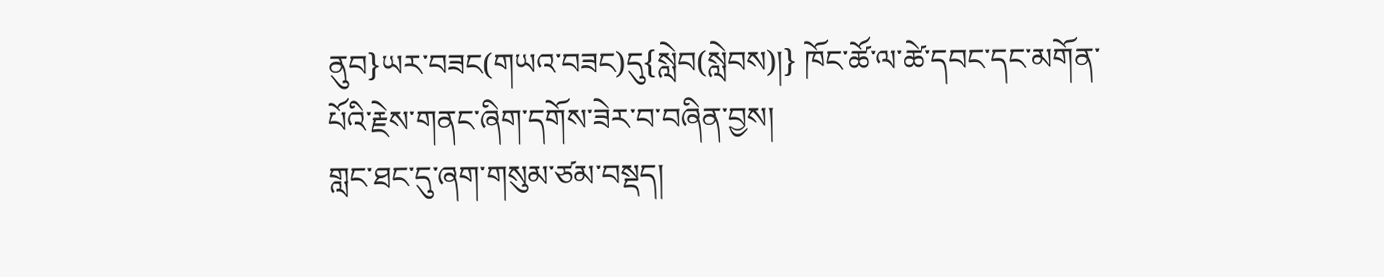ནུབ}ཡར་བཟང(གཡའ་བཟང)དུ{སླེབ(སླེབས)།} ཁོང་ཚོ་ལ་ཚེ་དབང་དང་མགོན་པོའི་རྗེས་གནང་ཞིག་དགོས་ཟེར་བ་བཞིན་བྱས།
གླང་ཐང་དུ་ཞག་གསུམ་ཙམ་བསྡད།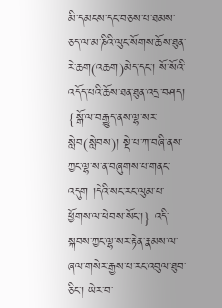མི་དམངས་དང་བཅས་པ་ཐམས་ཅད་ལ་མ་ཎིའི་ལུང་སོགས་ཆོས་ཐུན་རེ་ཆག(འཆག)མེད་དང་། སོ་སོའི་འདོད་པའི་ཆོས་ཐན་ཐུན་འདྲ་བཤད།
{སྒོ་ལ་བརྒྱུད་ནས་ལྷ་སར་སླེབ(སླེབས)། སྡེ་པ་ཀ་བཞི་ནས་ཀྱང་ལྷ་ས་ན་བཞུགས་པ་གནང་འདུག །དེའི་སང་རང་ལུམ་པ་ཕྱོགས་ལ་ཕེབས་སོང་།} འདི་སྐབས་ཀྱང་ལྷ་སར་རྟེན་རྣམས་ལ་ཞལ་གསེར་རྒྱས་པ་རང་འབུལ་ཐུབ་ཅིང་། ཡེར་བ་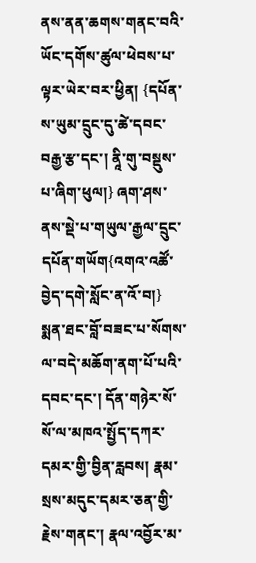ནས་ནན་ཆགས་གནང་བའི་ཡོང་དགོས་ཚུལ་ཕེབས་པ་ལྟར་ཡེར་བར་ཕྱིན། {དཔོན་ས་ཡུམ་དྲུང་དུ་ཚེ་དབང་བརྒྱ་རྩ་དང་། ནཱི་གུ་བསྡུས་པ་ཞིག་ཕུལ།} ཞག་ཤས་ནས་སྡེ་པ་གཡུལ་རྒྱལ་དྲུང་དཔོན་གཡོག{འགའ་འཚོ་བྱེད་དགེ་སློང་ན་འོ་བ།} སྨན་ཐང་བློ་བཟང་པ་སོགས་ལ་བདེ་མཆོག་ནག་པོ་པའི་དབང་དང་། དོན་གཉེར་སོ་སོ་ལ་མཁའ་སྤྱོད་དཀར་དམར་གྱི་བྱིན་རླབས། རྣམ་སྲས་མདུང་དམར་ཅན་གྱི་རྗེས་གནང་། རྣལ་འབྱོར་མ་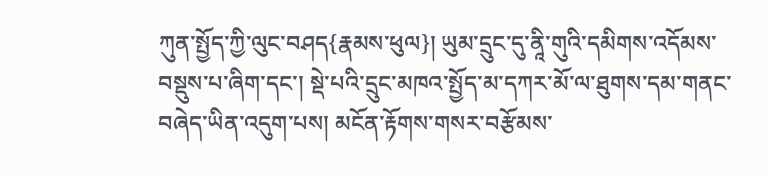ཀུན་སྤྱོད་ཀྱི་ལུང་བཤད{རྣམས་ཕུལ}། ཡུམ་དྲུང་དུ་ནཱི་གུའི་དམིགས་འདོམས་བསྡུས་པ་ཞིག་དང་། སྡེ་པའི་དྲུང་མཁའ་སྤྱོད་མ་དཀར་མོ་ལ་ཐུགས་དམ་གནང་བཞེད་ཡིན་འདུག་པས། མངོན་རྟོགས་གསར་བརྩོམས་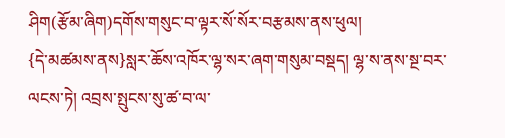ཤིག(རྩོམ་ཞིག)དགོས་གསུང་བ་ལྟར་སོ་སོར་བརྩམས་ནས་ཕུལ།
{དེ་མཚམས་ནས}སླར་ཆོས་འཁོར་ལྷ་སར་ཞག་གསུམ་བསྡད། ལྷ་ས་ནས་སྔ་བར་ལངས་ཏེ། འབྲས་སྤུངས་སུ་ཚ་བ་ལ་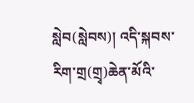སླེབ(སླེབས)། འདི་སྐབས་རིག་གྲ(གྲྭ)ཆེན་མོའི་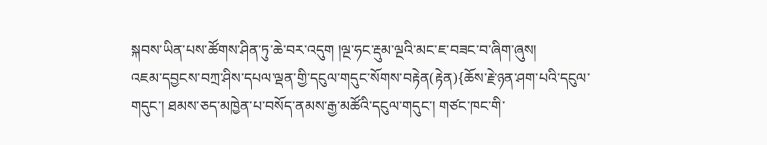སྐབས་ཡིན་པས་ཚོགས་ཤིན་ཏུ་ཆེ་བར་འདུག །ལྔ་ཧང་རྡུམ་ལྔའི་མང་ཇ་བཟང་བ་ཞིག་ཞུས།
འཇམ་དབྱངས་བཀྲ་ཤིས་དཔལ་ལྡན་གྱི་དངུལ་གདུང་སོགས་བརྟེན(རྟེན){ཆོས་རྗེ་ཉན་ཤག་པའི་དངུལ་གདུང་། ཐམས་ཅད་མཁྱེན་པ་བསོད་ནམས་རྒྱ་མཚོའི་དངུལ་གདུང་། གཙང་ཁང་གི་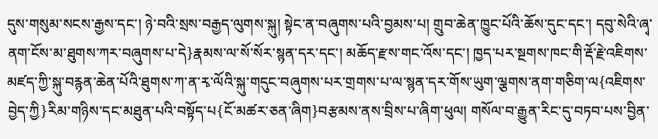དུས་གསུམ་སངས་རྒྱས་དང་། ཉེ་བའི་སྲས་བརྒྱད་ལུགས་སྐུ། སྟེང་ན་བཞུགས་པའི་བྱམས་པ། གྲུབ་ཆེན་ཁྱུང་པོའི་ཆོས་དུང་དང་། དབུ་སེའི་ཞྭ་ནག་ངོས་མ་ཐུགས་ཀར་བཞུགས་པ་དེ}རྣམས་ལ་སོ་སོར་སྙན་དར་དང་། མཆོད་རྫས་གང་འོས་དང་། ཁྱད་པར་སྔགས་ཁང་གི་རྡོ་རྗེ་འཇིགས་མཛད་ཀྱི་སྐུ་བརྙན་ཆེན་པོའི་ཐུགས་ཀ་ན་རྭ་ལོའི་སྐུ་གདུང་བཞུགས་པར་གྲགས་པ་ལ་སྙན་དར་གོས་ཡུག་ལྕགས་ནག་གཅིག་ལ{འཇིགས་བྱེད་ཀྱི}རིམ་གཉིས་དང་མཐུན་པའི་བསྟོད་པ{ངོ་མཚར་ཅན་ཞིག}བརྩམས་ནས་བྲིས་པ་ཞིག་ཕུལ། གསོལ་བ་རྒྱུན་རིང་དུ་བཏབ་པས་བྱིན་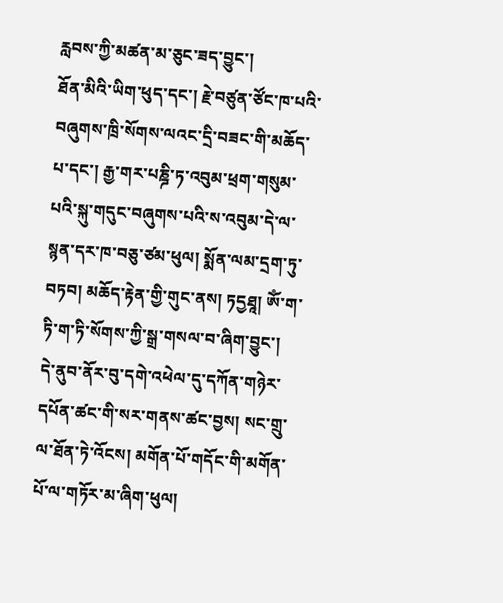རླབས་ཀྱི་མཚན་མ་ཅུང་ཟད་བྱུང་།
ཐོན་མིའི་ཡིག་ཕུད་དང་། རྗེ་བཙུན་ཙོང་ཁ་པའི་བཞུགས་ཁྲི་སོགས་ལའང་དྲི་བཟང་གི་མཆོད་པ་དང་། རྒྱ་གར་པཎྜི་ཏ་འབུམ་ཕྲག་གསུམ་པའི་སྐུ་གདུང་བཞུགས་པའི་ས་འབུམ་དེ་ལ་སྙན་དར་ཁ་བཅུ་ཙམ་ཕུལ། སྨོན་ལམ་དྲག་ཏུ་བཏབ། མཆོད་རྟེན་གྱི་གུང་ནས། ཏདྱཐཱ། ༀ་ག་ཏི་ག་ཏི་སོགས་ཀྱི་སྒྲ་གསལ་བ་ཞིག་བྱུང་།
དེ་ནུབ་ནོར་བུ་དགེ་འཕེལ་དུ་དཀོན་གཉེར་དཔོན་ཚང་གི་སར་གནས་ཚང་བྱས། སང་གྲུ་ལ་ཐོན་ཏེ་འོངས། མགོན་པོ་གདོང་གི་མགོན་པོ་ལ་གཏོར་མ་ཞིག་ཕུལ།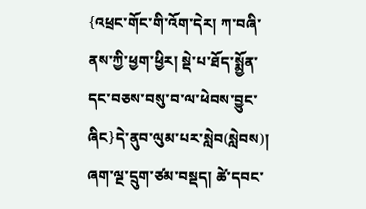{འཕྲང་གོང་གི་འོག་དེར། ཀ་བཞི་ནས་ཀྱི་ཕྱག་ཕྱིར། སྡེ་པ་ཐོད་སྨྱོན་དང་བཅས་བསུ་བ་ལ་ཕེབས་བྱུང་ཞིང}དེ་ནུབ་ལུམ་པར་སླེབ(སླེབས)། ཞག་ལྔ་དྲུག་ཙམ་བསྡད། ཚེ་དབང་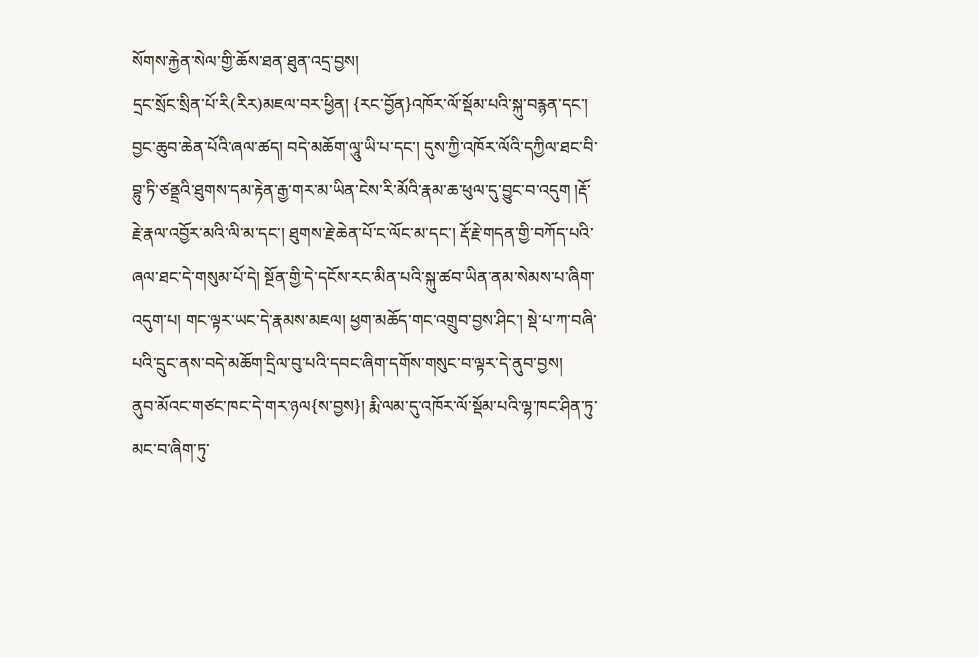སོགས་རྐྱེན་སེལ་གྱི་ཆོས་ཐན་ཐུན་འདྲ་བྱས།
དྲང་སྲོང་སྲིན་པོ་རི(རིར)མཇལ་བར་ཕྱིན། {རང་བྱོན}འཁོར་ལོ་སྡོམ་པའི་སྐུ་བརྙན་དང་། བྱང་ཆུབ་ཆེན་པོའི་ཞལ་ཚད། བདེ་མཆོག་ལཱུ་ཡི་པ་དང་། དུས་ཀྱི་འཁོར་ལོའི་དཀྱིལ་ཐང་བི་བྷུ་ཏི་ཙནྡྲའི་ཐུགས་དམ་རྟེན་རྒྱ་གར་མ་ཡིན་ངེས་རི་མོའི་རྣམ་ཆ་ཕུལ་དུ་བྱུང་བ་འདུག །རྡོ་རྗེ་རྣལ་འབྱོར་མའི་ལི་མ་དང་། ཐུགས་རྗེ་ཆེན་པོ་ང་ལོང་མ་དང་། རྡོ་རྗེ་གདན་གྱི་བཀོད་པའི་ཞལ་ཐང་དེ་གསུམ་པོ་དེ། སྔོན་གྱི་དེ་དངོས་རང་མིན་པའི་སྐུ་ཚབ་ཡིན་ནམ་སེམས་པ་ཞིག་འདུག་པ། གང་ལྟར་ཡང་དེ་རྣམས་མཇལ། ཕྱག་མཆོད་གང་འགྲུབ་བྱས་ཤིང་། སྡེ་པ་ཀ་བཞི་པའི་དྲུང་ནས་བདེ་མཆོག་དྲིལ་བུ་པའི་དབང་ཞིག་དགོས་གསུང་བ་ལྟར་དེ་ནུབ་བྱས།
ནུབ་མོའང་གཙང་ཁང་དེ་གར་ཉལ{ས་བྱས}། རྨི་ལམ་དུ་འཁོར་ལོ་སྡོམ་པའི་ལྷ་ཁང་ཤིན་ཏུ་མང་བ་ཞིག་ཏུ་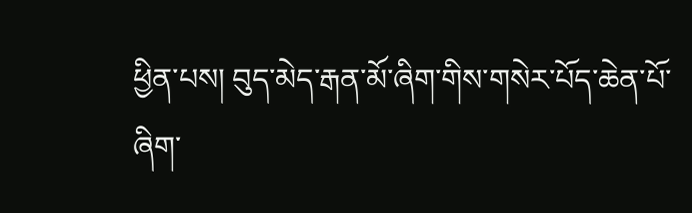ཕྱིན་པས། བུད་མེད་རྒན་མོ་ཞིག་གིས་གསེར་པོད་ཆེན་པོ་ཞིག་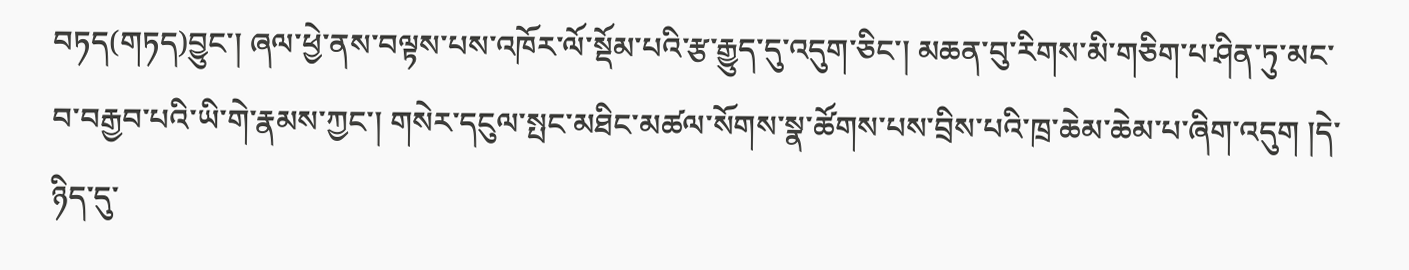བཏད(གཏད)བྱུང་། ཞལ་ཕྱེ་ནས་བལྟས་པས་འཁོར་ལོ་སྡོམ་པའི་རྩ་རྒྱུད་དུ་འདུག་ཅིང་། མཆན་བུ་རིགས་མི་གཅིག་པ་ཤིན་ཏུ་མང་བ་བརྒྱབ་པའི་ཡི་གེ་རྣམས་ཀྱང་། གསེར་དངུལ་སྤང་མཐིང་མཚལ་སོགས་སྣ་ཚོགས་པས་བྲིས་པའི་ཁྲ་ཆེམ་ཆེམ་པ་ཞིག་འདུག །དེ་ཉིད་དུ་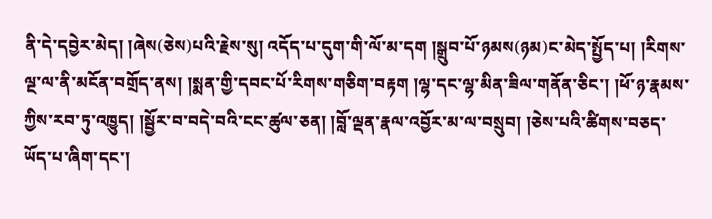ནི་དེ་དབྱེར་མེད། །ཞེས(ཅེས)པའི་རྗེས་སུ། འདོད་པ་དུག་གི་ལོ་མ་དག །སྒྲུབ་པོ་ཉམས(ཉམ)ང་མེད་སྤྱོད་པ། །རིགས་ལྔ་ལ་ནི་མངོན་བགྲོད་ནས། །སྨན་གྱི་དབང་པོ་རིགས་གཅིག་བརྟག །ལྷ་དང་ལྷ་མིན་ཟིལ་གནོན་ཅིང་། །ཕོ་ཉ་རྣམས་ཀྱིས་རབ་ཏུ་འཁྱུད། །སྦྱོར་བ་བདེ་བའི་ངང་ཚུལ་ཅན། །བློ་ལྡན་རྣལ་འབྱོར་མ་ལ་བསྲུབ། །ཅེས་པའི་ཚིགས་བཅད་ཡོད་པ་ཞིག་དང་།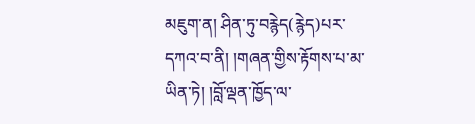མཇུག་ན། ཤིན་ཏུ་བརྙེད(རྙེད)པར་དཀའ་བ་ནི། །གཞན་གྱིས་རྟོགས་པ་མ་ཡིན་ཏེ། །བློ་ལྡན་ཁྱོད་ལ་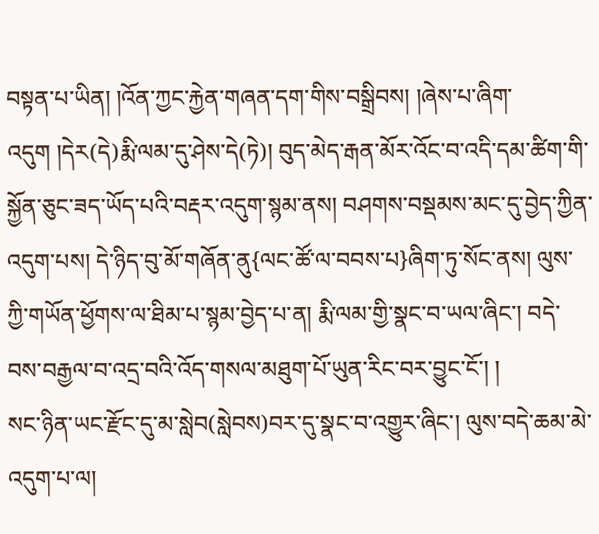བསྟན་པ་ཡིན། །འོན་ཀྱང་རྐྱེན་གཞན་དག་གིས་བསྒྲིབས། །ཞེས་པ་ཞིག་འདུག །དེར(དེ)རྨི་ལམ་དུ་ཤེས་དེ(ཏེ)། བུད་མེད་རྒན་མོར་འོང་བ་འདི་དམ་ཚིག་གི་སྐྱོན་ཅུང་ཟད་ཡོད་པའི་བརྡར་འདུག་སྙམ་ནས། བཤགས་བསྡམས་མང་དུ་བྱེད་ཀྱིན་འདུག་པས། དེ་ཉིད་བུ་མོ་གཞོན་ནུ{ལང་ཚོ་ལ་བབས་པ}ཞིག་ཏུ་སོང་ནས། ལུས་ཀྱི་གཡོན་ཕྱོགས་ལ་ཐིམ་པ་སྙམ་བྱེད་པ་ན། རྨི་ལམ་གྱི་སྣང་བ་ཡལ་ཞིང་། བདེ་བས་བརྒྱལ་བ་འདྲ་བའི་འོད་གསལ་མཐུག་པོ་ཡུན་རིང་བར་བྱུང་ངོ་། །
སང་ཉིན་ཡང་རྫོང་དུ་མ་སླེབ(སླེབས)བར་དུ་སྣང་བ་འགྱུར་ཞིང་། ལུས་བདེ་ཆམ་མེ་འདུག་པ་ལ།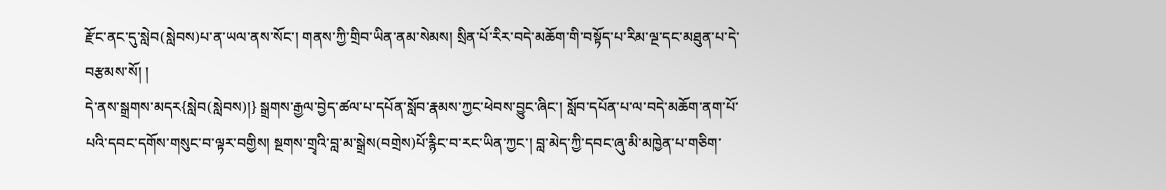རྫོང་ནང་དུ་སླེབ(སླེབས)པ་ན་ཡལ་ནས་སོང་། གནས་ཀྱི་གྲིབ་ཡིན་ནམ་སེམས། སྲིན་པོ་རིར་བདེ་མཆོག་གི་བསྟོད་པ་རིམ་ལྔ་དང་མཐུན་པ་དེ་བརྩམས་སོ། །
དེ་ནས་སྒྲགས་མདར{སླེབ(སླེབས)།} སྒྲགས་རྒྱལ་བྱེད་ཚལ་པ་དཔོན་སློབ་རྣམས་ཀྱང་ཕེབས་བྱུང་ཞིང་། སློབ་དཔོན་པ་ལ་བདེ་མཆོག་ནག་པོ་པའི་དབང་དགོས་གསུང་བ་ལྟར་བགྱིས། སྔགས་གྲྭའི་བླ་མ་སྒྲེས(བགྲེས)པོ་རྙིང་བ་རང་ཡིན་ཀྱང་། བླ་མེད་ཀྱི་དབང་ཞུ་མི་མཁྱེན་པ་གཅིག་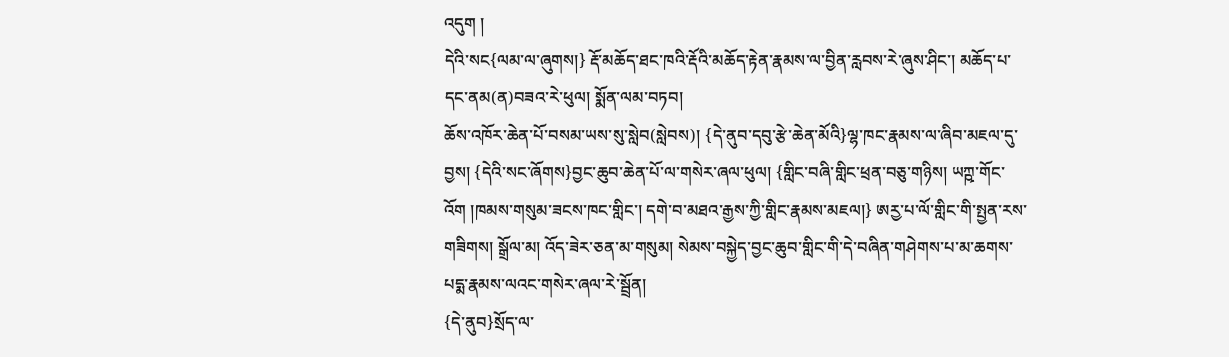འདུག །
དེའི་སང{ལམ་ལ་ཞུགས།} རྡོ་མཆོད་ཐང་ཁའི་རྡོའི་མཆོད་རྟེན་རྣམས་ལ་བྱིན་རླབས་རེ་ཞུས་ཤིང་། མཆོད་པ་དང་ནམ(ན)བཟའ་རེ་ཕུལ། སྨོན་ལམ་བཏབ།
ཆོས་འཁོར་ཆེན་པོ་བསམ་ཡས་སུ་སླེབ(སླེབས)། {དེ་ནུབ་དབུ་རྩེ་ཆེན་མོའི}ལྷ་ཁང་རྣམས་ལ་ཞིབ་མཇལ་དུ་བྱས། {དེའི་སང་ཞོགས}བྱང་ཆུབ་ཆེན་པོ་ལ་གསེར་ཞལ་ཕུལ། {གླིང་བཞི་གླིང་ཕྲན་བཅུ་གཉིས། ཡཀྵ་གོང་འོག །ཁམས་གསུམ་ཟངས་ཁང་གླིང་། དགེ་བ་མཐའ་རྒྱས་ཀྱི་གླིང་རྣམས་མཇལ།} ཨརྱ་པ་ལོ་གླིང་གི་སྤྱན་རས་གཟིགས། སྒྲོལ་མ། འོད་ཟེར་ཅན་མ་གསུམ། སེམས་བསྐྱེད་བྱང་ཆུབ་གླིང་གི་དེ་བཞིན་གཤེགས་པ་མ་ཆགས་པདྨ་རྣམས་ལའང་གསེར་ཞལ་རེ་སྦྲོན།
{དེ་ནུབ}སྲོད་ལ་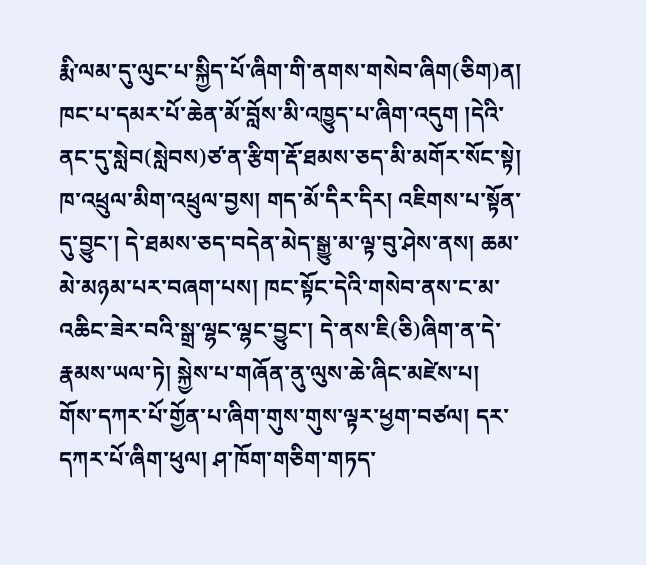རྨི་ལམ་དུ་ལུང་པ་སྐྱིད་པོ་ཞིག་གི་ནགས་གསེབ་ཞིག(ཅིག)ན། ཁང་པ་དམར་པོ་ཆེན་མོ་བློས་མི་འཁྱུད་པ་ཞིག་འདུག །དེའི་ནང་དུ་སླེབ(སླེབས)ཙ་ན་རྩིག་རྡོ་ཐམས་ཅད་མི་མགོར་སོང་སྟེ། ཁ་འཕྲུལ་མིག་འཕྲུལ་བྱས། གད་མོ་དིར་དིར། འཇིགས་པ་སྟོན་དུ་བྱུང་། དེ་ཐམས་ཅད་བདེན་མེད་སྒྱུ་མ་ལྟ་བུ་ཤེས་ནས། ཆམ་མེ་མཉམ་པར་བཞག་པས། ཁང་སྟོང་དེའི་གསེབ་ནས་ང་མ་འཆིང་ཟེར་བའི་སྒྲ་ལྷང་ལྷང་བྱུང་། དེ་ནས་ཇི(ཅི)ཞིག་ན་དེ་རྣམས་ཡལ་ཏེ། སྐྱེས་པ་གཞོན་ནུ་ལུས་ཆེ་ཞིང་མཛེས་པ། གོས་དཀར་པོ་གྱོན་པ་ཞིག་གུས་གུས་ལྟར་ཕྱག་བཙལ། དར་དཀར་པོ་ཞིག་ཕུལ། ཤ་ཁོག་གཅིག་གཏད་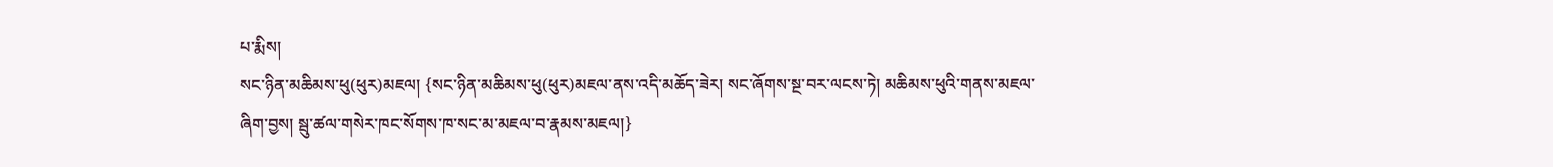པ་རྨིས།
སང་ཉིན་མཆིམས་ཕུ(ཕུར)མཇལ། {སང་ཉིན་མཆིམས་ཕུ(ཕུར)མཇལ་ནས་འདི་མཆོད་ཟེར། སང་ཞོགས་སྔ་བར་ལངས་ཏེ། མཆིམས་ཕུའི་གནས་མཇལ་ཞིག་བྱས། སྦུ་ཚལ་གསེར་ཁང་སོགས་ཁ་སང་མ་མཇལ་བ་རྣམས་མཇལ།}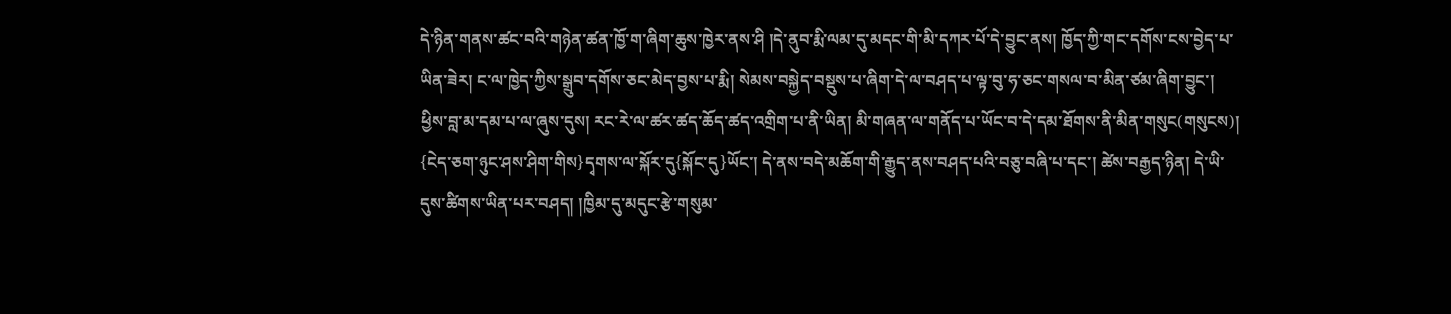དེ་ཉིན་གནས་ཚང་བའི་གཉེན་ཚན་ཁྱོ་ག་ཞིག་ཆུས་ཁྱེར་ནས་ཤི །དེ་ནུབ་རྨི་ལམ་དུ་མདང་གི་མི་དཀར་པོ་དེ་བྱུང་ནས། ཁྱོད་ཀྱི་གང་དགོས་ངས་བྱེད་པ་ཡིན་ཟེར། ང་ལ་ཁྱེད་ཀྱིས་སྒྲུབ་དགོས་ཅང་མེད་བྱས་པ་རྨི། སེམས་བསྐྱེད་བསྡུས་པ་ཞིག་དེ་ལ་བཤད་པ་ལྟ་བུ་ཧ་ཅང་གསལ་བ་མིན་ཙམ་ཞིག་བྱུང་།
ཕྱིས་བླ་མ་དམ་པ་ལ་ཞུས་དུས། རང་རེ་ལ་ཚར་ཚད་ཆོད་ཚད་འགྲིག་པ་ནི་ཡིན། མི་གཞན་ལ་གནོད་པ་ཡོང་བ་དེ་དམ་ཐོགས་ནི་མིན་གསུང(གསུངས)།
{ངེད་ཅག་ཉུང་ཤས་ཤིག་གིས}དྭགས་ལ་སྐོར་དུ{སྐོང་དུ}ཡོང་། དེ་ནས་བདེ་མཆོག་གི་རྒྱུད་ནས་བཤད་པའི་བཅུ་བཞི་པ་དང་། ཚེས་བརྒྱད་ཉིན། དེ་ཡི་དུས་ཚིགས་ཡིན་པར་བཤད། །ཁྱིམ་དུ་མདུང་རྩེ་གསུམ་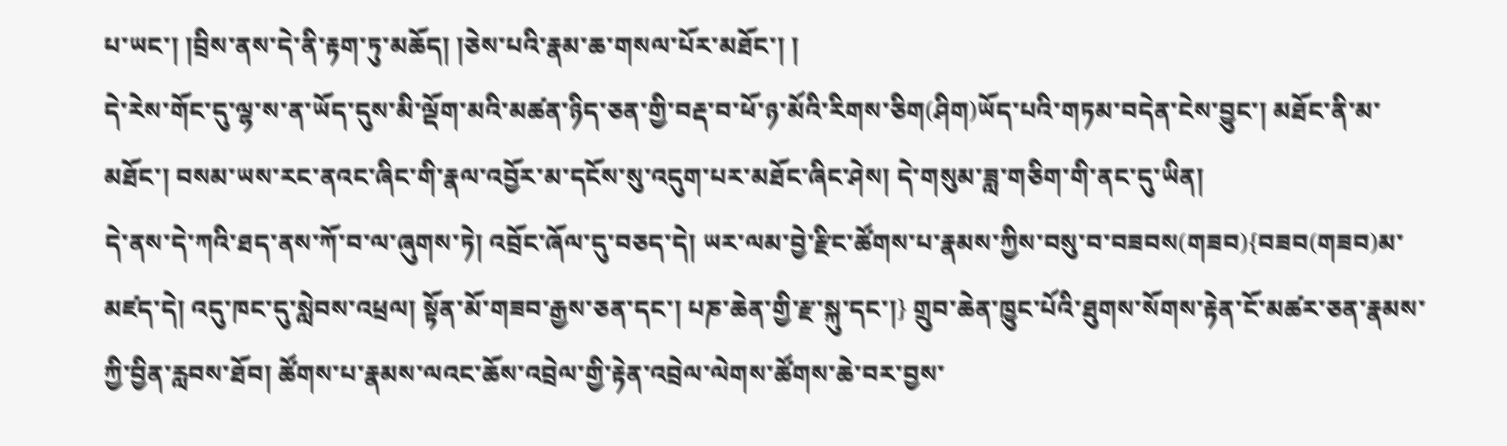པ་ཡང་། །བྲིས་ནས་དེ་ནི་རྟག་ཏུ་མཆོད། །ཅེས་པའི་རྣམ་ཆ་གསལ་པོར་མཐོང་། །
དེ་རེས་གོང་དུ་ལྷ་ས་ན་ཡོད་དུས་མི་ལྡོག་མའི་མཚན་ཉིད་ཅན་གྱི་བརྡ་བ་ཕོ་ཉ་མོའི་རིགས་ཅིག(ཤིག)ཡོད་པའི་གཏམ་བདེན་ངེས་བྱུང་། མཐོང་ནི་མ་མཐོང་། བསམ་ཡས་རང་ནའང་ཞིང་གི་རྣལ་འབྱོར་མ་དངོས་སུ་འདུག་པར་མཐོང་ཞིང་ཤེས། དེ་གསུམ་ཟླ་གཅིག་གི་ནང་དུ་ཡིན།
དེ་ནས་དེ་ཀའི་ཐད་ནས་ཀོ་བ་ལ་ཞུགས་ཏེ། འབྲོང་ཞོལ་དུ་བཅད་དེ། ཡར་ལམ་བྱེ་རྫིང་ཚོགས་པ་རྣམས་ཀྱིས་བསུ་བ་བཟབས(གཟབ){བཟབ(གཟབ)མ་མཛད་དེ། འདུ་ཁང་དུ་སླེབས་འཕྲལ། སྟོན་མོ་གཟབ་རྒྱས་ཅན་དང་། པཎ་ཆེན་གྱི་རྫ་སྐུ་དང་།} གྲུབ་ཆེན་ཁྱུང་པོའི་ཐུགས་སོགས་རྟེན་ངོ་མཚར་ཅན་རྣམས་ཀྱི་བྱིན་རླབས་ཐོབ། ཚོགས་པ་རྣམས་ལའང་ཆོས་འབྲེལ་གྱི་རྟེན་འབྲེལ་ལེགས་ཚོགས་ཆེ་བར་བྱས་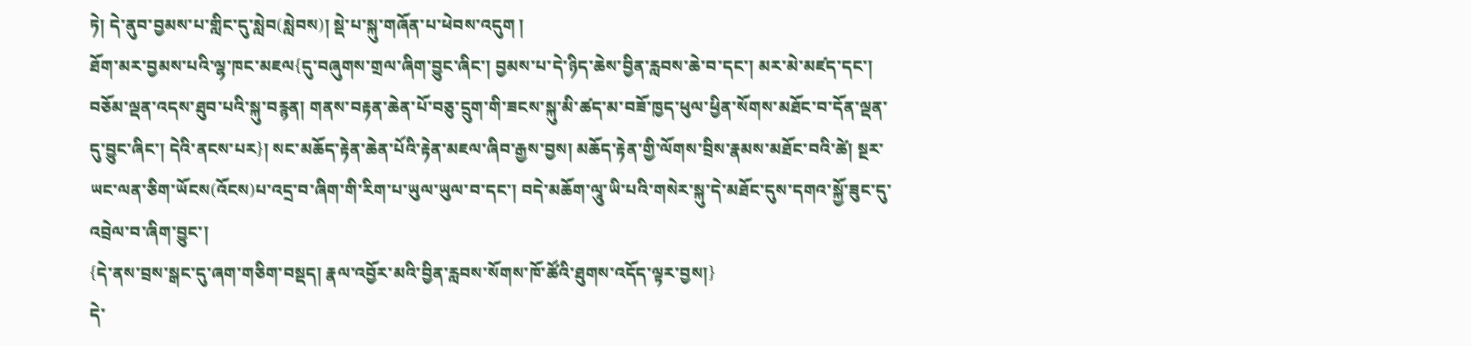ཏེ། དེ་ནུབ་བྱམས་པ་གླིང་དུ་སླེབ(སླེབས)། སྡེ་པ་སྐུ་གཞོན་པ་ཕེབས་འདུག །
ཐོག་མར་བྱམས་པའི་ལྷ་ཁང་མཇལ{དུ་བཞུགས་གྲལ་ཞིག་བྱུང་ཞིང་། བྱམས་པ་དེ་ཉིད་ཆེས་བྱིན་རླབས་ཆེ་བ་དང་། མར་མེ་མཛད་དང་། བཅོམ་ལྡན་འདས་ཐུབ་པའི་སྐུ་བརྙན། གནས་བརྟན་ཆེན་པོ་བཅུ་དྲུག་གི་ཟངས་སྐུ་མི་ཚད་མ་བཟོ་ཁྱད་ཕུལ་ཕྱིན་སོགས་མཐོང་བ་དོན་ལྡན་དུ་བྱུང་ཞིང་། དེའི་ནངས་པར}། སང་མཆོད་རྟེན་ཆེན་པོའི་རྟེན་མཇལ་ཞིབ་རྒྱས་བྱས། མཆོད་རྟེན་གྱི་ལོགས་བྲིས་རྣམས་མཐོང་བའི་ཚེ། སྔར་ཡང་ལན་ཅིག་ཡོངས(འོངས)པ་འདྲ་བ་ཞིག་གི་རིག་པ་ཡུལ་ཡུལ་བ་དང་། བདེ་མཆོག་ལཱུ་ཡི་པའི་གསེར་སྐུ་དེ་མཐོང་དུས་དགའ་སྐྱོ་ཟུང་དུ་འབྲེལ་བ་ཞིག་བྱུང་།
{དེ་ནས་བྲས་སྒང་དུ་ཞག་གཅིག་བསྡད། རྣལ་འབྱོར་མའི་བྱིན་རླབས་སོགས་ཁོ་ཚོའི་ཐུགས་འདོད་ལྟར་བྱས།}
དེ་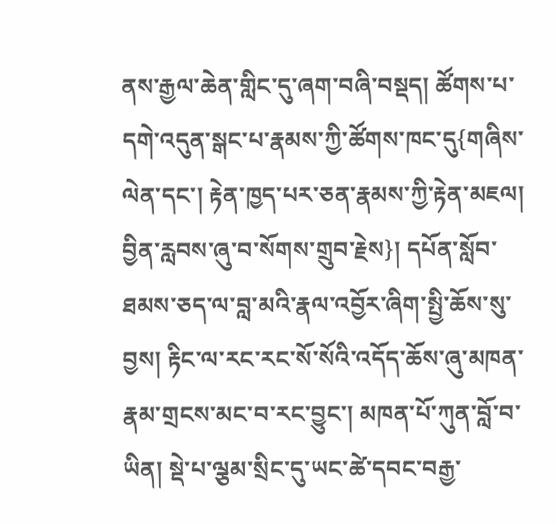ནས་རྒྱལ་ཆེན་གླིང་དུ་ཞག་བཞི་བསྡད། ཚོགས་པ་དགེ་འདུན་སྒང་པ་རྣམས་ཀྱི་ཚོགས་ཁང་དུ{གཞིས་ལེན་དང་། རྟེན་ཁྱད་པར་ཅན་རྣམས་ཀྱི་རྟེན་མཇལ། བྱིན་རླབས་ཞུ་བ་སོགས་གྲུབ་རྗེས}། དཔོན་སློབ་ཐམས་ཅད་ལ་བླ་མའི་རྣལ་འབྱོར་ཞིག་སྤྱི་ཆོས་སུ་བྱས། རྟིང་ལ་རང་རང་སོ་སོའི་འདོད་ཆོས་ཞུ་མཁན་རྣམ་གྲངས་མང་བ་རང་བྱུང་། མཁན་པོ་ཀུན་བློ་བ་ཡིན། སྡེ་པ་ལྕམ་སྲིང་དུ་ཡང་ཚེ་དབང་བརྒྱ་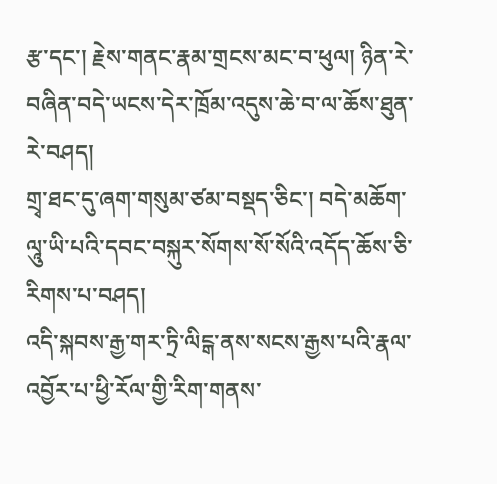རྩ་དང་། རྗེས་གནང་རྣམ་གྲངས་མང་བ་ཕུལ། ཉིན་རེ་བཞིན་བདེ་ཡངས་དེར་ཁྲོམ་འདུས་ཆེ་བ་ལ་ཆོས་ཐུན་རེ་བཤད།
གྲྭ་ཐང་དུ་ཞག་གསུམ་ཙམ་བསྡད་ཅིང་། བདེ་མཆོག་ལཱུ་ཡི་པའི་དབང་བསྐུར་སོགས་སོ་སོའི་འདོད་ཆོས་ཅི་རིགས་པ་བཤད།
འདི་སྐབས་རྒྱ་གར་ཏྲི་ལིངྒ་ནས་སངས་རྒྱས་པའི་རྣལ་འབྱོར་པ་ཕྱི་རོལ་གྱི་རིག་གནས་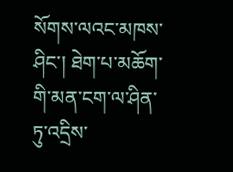སོགས་ལའང་མཁས་ཤིང་། ཐེག་པ་མཆོག་གི་མན་ངག་ལ་ཤིན་ཏུ་འདྲིས་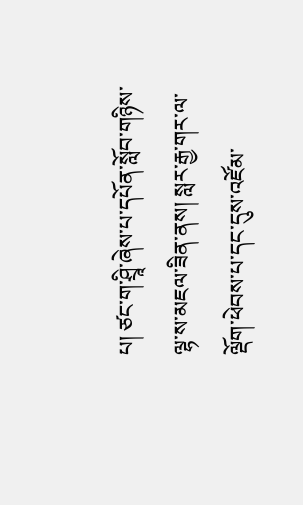པ། ཙང་ག་ཤྲཱི་ཞེས་པ་དཔོན་སློབ་གཉིས་ལྷ་ས་མཇལ་ཟིན་ནས། སླར་རྒྱ་གར་ལ་ལྡོག་ཕེབས་པ་དང་དུས་འཛོམ་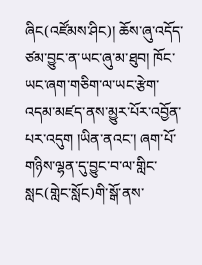ཞིང(འཛོམས་ཤིང)། ཆོས་ཞུ་འདོད་ཙམ་བྱུང་ན་ཡང་ཞུ་མ་ཐུབ། ཁོང་ཡང་ཞག་གཅིག་ལ་ཡང་རྩེག་འདམ་མཛད་ནས་མྱུར་པོར་འབྱོན་པར་འདུག །ཡིན་ནའང་། ཞག་པོ་གཉིས་ལྷན་དུ་བྱུང་བ་ལ་གླིང་སླང(གླེང་སློང)གི་སྒོ་ནས་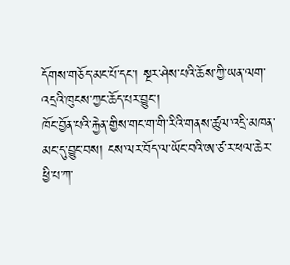དོགས་གཅོད་མང་པོ་དང་། སྔར་ཤེས་པའི་ཆོས་ཀྱི་ཡན་ལག་འདྲའི་ཁུངས་ཀྱང་ཆོད་པར་བྱུང་།
ཁོང་བྱོན་པའི་རྐྱེན་གྱིས་གང་ག་གི་རིའི་གནས་ཚུལ་འདྲི་མཁན་མང་དུ་བྱུང་བས། ངས་ལར་བོད་ལ་ཡོང་བའི་ཨ་ཙ་ར་ཕལ་ཆེར་ཕྱི་པ་ཀ་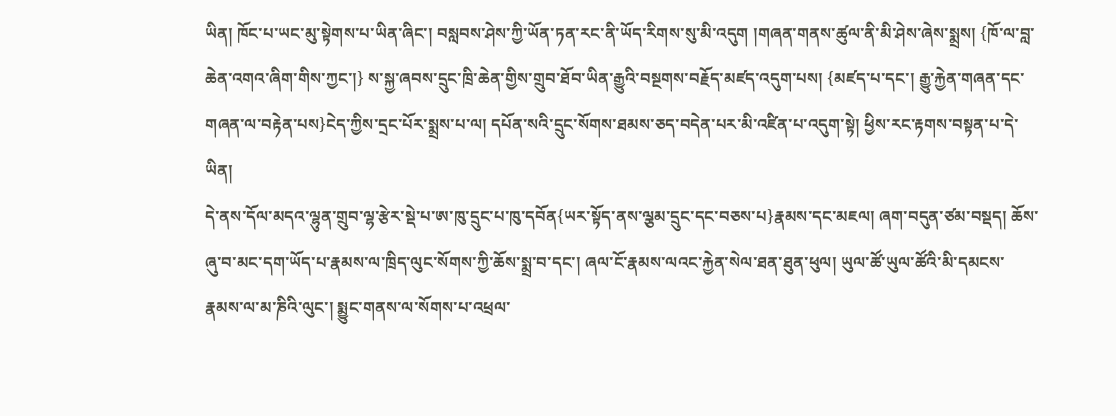ཡིན། ཁོང་པ་ཡང་མུ་སྟེགས་པ་ཡིན་ཞིང་། བསླབས་ཤེས་ཀྱི་ཡོན་ཏན་རང་ནི་ཡོད་རིགས་སུ་མི་འདུག །གཞན་གནས་ཚུལ་ནི་མི་ཤེས་ཞེས་སྨྲས། {ཁོ་ལ་བླ་ཆེན་འགའ་ཞིག་གིས་ཀྱང་།} ས་སྐྱ་ཞབས་དྲུང་ཁྲི་ཆེན་གྱིས་གྲུབ་ཐོབ་ཡིན་རྒྱུའི་བསྔགས་བརྗོད་མཛད་འདུག་པས། {མཛད་པ་དང་། རྒྱུ་རྐྱེན་གཞན་དང་གཞན་ལ་བརྟེན་པས}ངེད་ཀྱིས་དྲང་པོར་སྨྲས་པ་ལ། དཔོན་སའི་དྲུང་སོགས་ཐམས་ཅད་བདེན་པར་མི་འཛིན་པ་འདུག་སྟེ། ཕྱིས་རང་རྟགས་བསྟན་པ་དེ་ཡིན།
དེ་ནས་དོལ་མདའ་ལྷུན་གྲུབ་ལྷ་རྩེར་སྡེ་པ་ཨ་ཁུ་དྲུང་པ་ཁུ་དབོན{ཡར་སྟོད་ནས་ལྕམ་དྲུང་དང་བཅས་པ}རྣམས་དང་མཇལ། ཞག་བདུན་ཙམ་བསྡད། ཆོས་ཞུ་བ་མང་དག་ཡོད་པ་རྣམས་ལ་ཁྲིད་ལུང་སོགས་ཀྱི་ཆོས་སྨྲ་བ་དང་། ཞལ་ངོ་རྣམས་ལའང་རྐྱེན་སེལ་ཐན་ཐུན་ཕུལ། ཡུལ་ཚོ་ཡུལ་ཚོའི་མི་དམངས་རྣམས་ལ་མ་ཎིའི་ལུང་། སྨྱུང་གནས་ལ་སོགས་པ་འཕྲལ་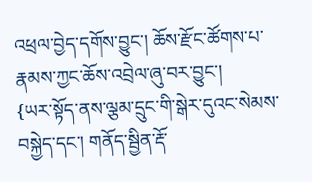འཕྲལ་བྱེད་དགོས་བྱུང་། ཆོས་རྫོང་ཚོགས་པ་རྣམས་ཀྱང་ཆོས་འབྲེལ་ཞུ་བར་བྱུང་།
{ཡར་སྟོད་ནས་ལྕམ་དྲུང་གི་སྒེར་དུའང་སེམས་བསྐྱེད་དང་། གནོད་སྦྱིན་རྡོ་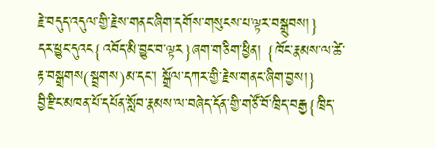རྗེ་བདུད་འདུལ་གྱི་རྗེས་གནང་ཞིག་དགོས་གསུངས་པ་ལྟར་བསྒྲུབས།}
དར་ཕྱུང་དུའང{འབོད་མི་བྱུང་བ་ལྟར}ཞག་གཅིག་ཕྱིན། {ཁོང་རྣམས་ལ་ཚེ་རྟ་བསྒྲགས(སྦྲགས)མ་དང་། སྒྲོལ་དཀར་གྱི་རྗེས་གནང་ཞིག་བྱས།}
བྱི་རྫིང་མཁན་པོ་དཔོན་སློབ་རྣམས་ལ་བཞེད་དོན་གྱི་གཙོ་བོ་ཁྲིད་བརྒྱ{ཁྲིད་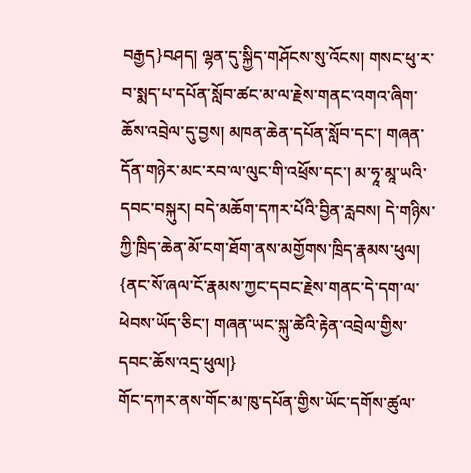བརྒྱད}བཤད། ལྷན་དུ་སྐྱིད་གཤོངས་སུ་འོངས། གསང་ཕུ་ར་བ་སྨད་པ་དཔོན་སློབ་ཚང་མ་ལ་རྗེས་གནང་འགའ་ཞིག་ཆོས་འབྲེལ་དུ་བྱས། མཁན་ཆེན་དཔོན་སློབ་དང་། གཞན་དོན་གཉེར་མང་རབ་ལ་ལུང་གི་འཕྲོས་དང་། མ་ཧཱ་མཱ་ཡའི་དབང་བསྐུར། བདེ་མཆོག་དཀར་པོའི་བྱིན་རླབས། དེ་གཉིས་ཀྱི་ཁྲིད་ཆེན་མོ་ངག་ཐོག་ནས་མགྱོགས་ཁྲིད་རྣམས་ཕུལ། {ནང་སོ་ཞལ་ངོ་རྣམས་ཀྱང་དབང་རྗེས་གནང་དེ་དག་ལ་ཕེབས་ཡོད་ཅིང་། གཞན་ཡང་སྐུ་ཚེའི་རྟེན་འབྲེལ་གྱིས་དབང་ཆོས་འདྲ་ཕུལ།}
གོང་དཀར་ནས་གོང་མ་ཁུ་དཔོན་གྱིས་ཡོང་དགོས་ཚུལ་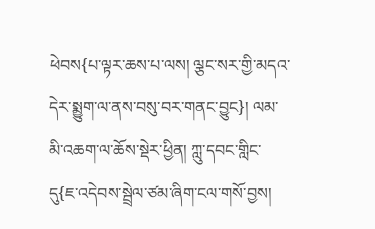ཕེབས{པ་ལྟར་ཆས་པ་ལས། ལྕང་སར་གྱི་མདའ་དེར་སྨྱུག་ལ་ནས་བསུ་བར་གནང་བྱུང}། ལམ་མི་འཆག་ལ་ཆོས་སྡེར་ཕྱིན། ཀླུ་དབང་གླིང་དུ{ཇ་འདེབས་སྦྲེལ་ཙམ་ཞིག་ངལ་གསོ་བྱས།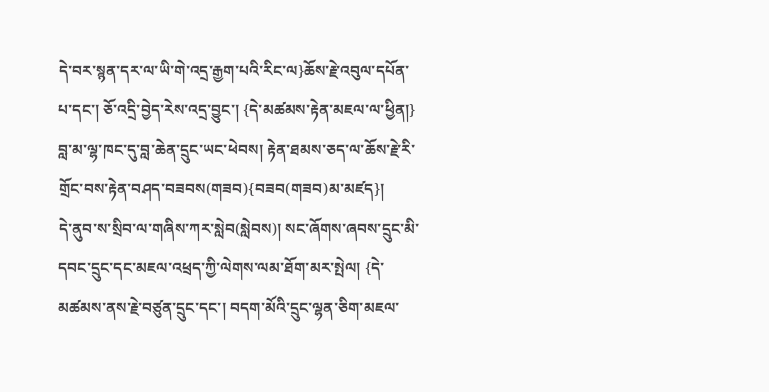དེ་བར་སྙན་དར་ལ་ཡི་གེ་འདྲ་རྒྱག་པའི་རིང་ལ}ཆོས་རྗེ་འབུལ་དཔོན་པ་དང་། ཅོ་འདྲི་བྱེད་རེས་འདྲ་བྱུང་། {དེ་མཚམས་རྟེན་མཇལ་ལ་ཕྱིན།} བླ་མ་ལྷ་ཁང་དུ་བླ་ཆེན་དྲུང་ཡང་ཕེབས། རྟེན་ཐམས་ཅད་ལ་ཆོས་རྗེ་རི་གྲོང་བས་རྟེན་བཤད་བཟབས(གཟབ){བཟབ(གཟབ)མ་མཛད}།
དེ་ནུབ་ས་སྲིབ་ལ་གཞིས་ཀར་སླེབ(སླེབས)། སང་ཞོགས་ཞབས་དྲུང་མི་དབང་དྲུང་དང་མཇལ་འཕྲད་ཀྱི་ལེགས་ལམ་ཐོག་མར་སྤེལ། {དེ་མཚམས་ནས་རྗེ་བཙུན་དྲུང་དང་། བདག་མོའི་དྲུང་ལྷན་ཅིག་མཇལ་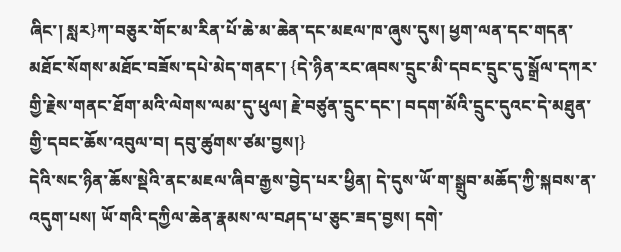ཞིང་། སླར}ཀ་བཅུར་གོང་མ་རིན་པོ་ཆེ་མ་ཆེན་དང་མཇལ་ཁ་ཞུས་དུས། ཕྱག་ལན་དང་གདན་མཐོང་སོགས་མཐོང་བཟོས་དཔེ་མེད་གནང་། {དེ་ཉིན་རང་ཞབས་དྲུང་མི་དབང་དྲུང་དུ་སྒྲོལ་དཀར་གྱི་རྗེས་གནང་ཐོག་མའི་ལེགས་ལམ་དུ་ཕུལ། རྗེ་བཙུན་དྲུང་དང་། བདག་མོའི་དྲུང་དུའང་དེ་མཐུན་གྱི་དབང་ཆོས་འབུལ་བ། དབུ་ཚུགས་ཙམ་བྱས།}
དེའི་སང་ཉིན་ཆོས་སྡེའི་ནང་མཇལ་ཞིབ་རྒྱས་བྱེད་པར་ཕྱིན། དེ་དུས་ཡོ་ག་སྒྲུབ་མཆོད་ཀྱི་སྐབས་ན་འདུག་པས། ཡོ་གའི་དཀྱིལ་ཆེན་རྣམས་ལ་བཤད་པ་ཅུང་ཟད་བྱས། དགེ་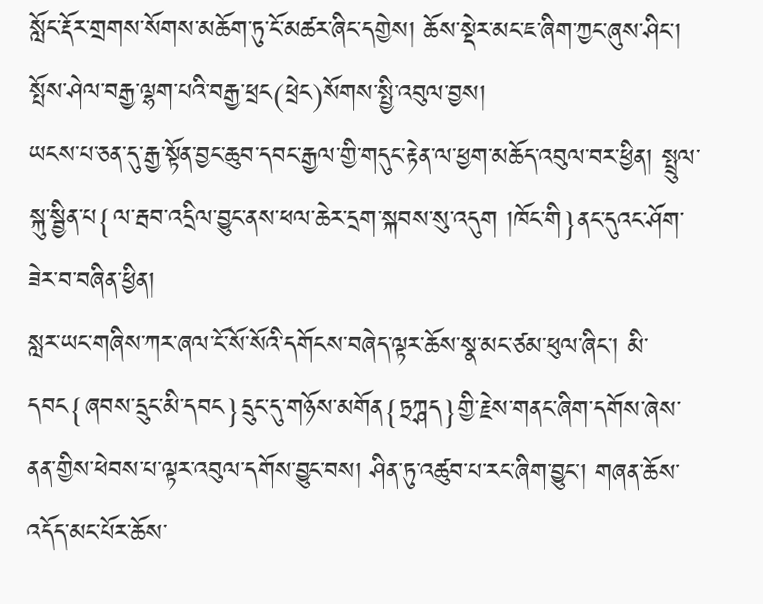སློང་རྡོར་གྲགས་སོགས་མཆོག་ཏུ་ངོ་མཚར་ཞིང་དགྱེས། ཆོས་སྡེར་མང་ཇ་ཞིག་ཀྱང་ཞུས་ཤིང་། སྤོས་ཤེལ་བརྒྱ་ལྷག་པའི་བརྒྱ་ཕྲང(ཕྲེང)སོགས་སྤྱི་འབུལ་བྱས།
ཡངས་པ་ཅན་དུ་རྒྱ་སྟོན་བྱང་ཆུབ་དབང་རྒྱལ་གྱི་གདུང་རྟེན་ལ་ཕྱག་མཆོད་འབུལ་བར་ཕྱིན། སྤྲུལ་སྐུ་སྦྱིན་པ{ལ་རྦབ་འདྲིལ་བྱུང་ནས་ཕལ་ཆེར་དྲག་སྐབས་སུ་འདུག །ཁོང་གི}ནང་དུའང་ཤོག་ཟེར་བ་བཞིན་ཕྱིན།
སླར་ཡང་གཞིས་ཀར་ཞལ་ངོ་སོ་སོའི་དགོངས་བཞེད་ལྟར་ཆོས་སྣ་མང་ཙམ་ཕུལ་ཞིང་། མི་དབང{ཞབས་དྲུང་མི་དབང}དྲུང་དུ་གཉོས་མགོན{ཏྲཀྴད}གྱི་རྗེས་གནང་ཞིག་དགོས་ཞེས་ནན་གྱིས་ཕེབས་པ་ལྟར་འབུལ་དགོས་བྱུང་བས། ཤིན་ཏུ་འཚུབ་པ་རང་ཞིག་བྱུང་། གཞན་ཆོས་འདོད་མང་པོར་ཆོས་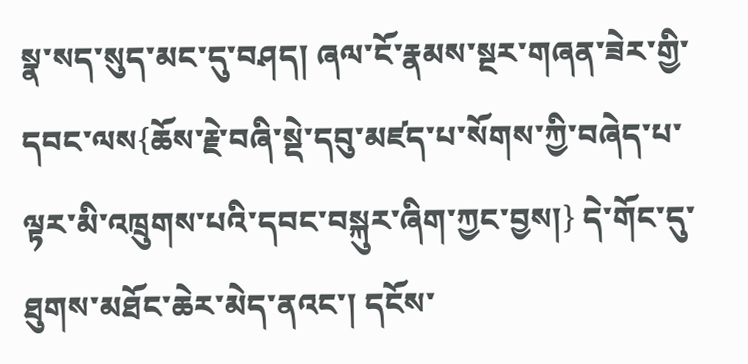སྣ་སད་སུད་མང་དུ་བཤད། ཞལ་ངོ་རྣམས་སྔར་གཞན་ཟེར་གྱི་དབང་ལས{ཆོས་རྗེ་བཞི་སྡེ་དབུ་མཛད་པ་སོགས་ཀྱི་བཞེད་པ་ལྟར་མི་འཁྲུགས་པའི་དབང་བསྐུར་ཞིག་ཀྱང་བྱས།} དེ་གོང་དུ་ཐུགས་མཐོང་ཆེར་མེད་ནའང་། དངོས་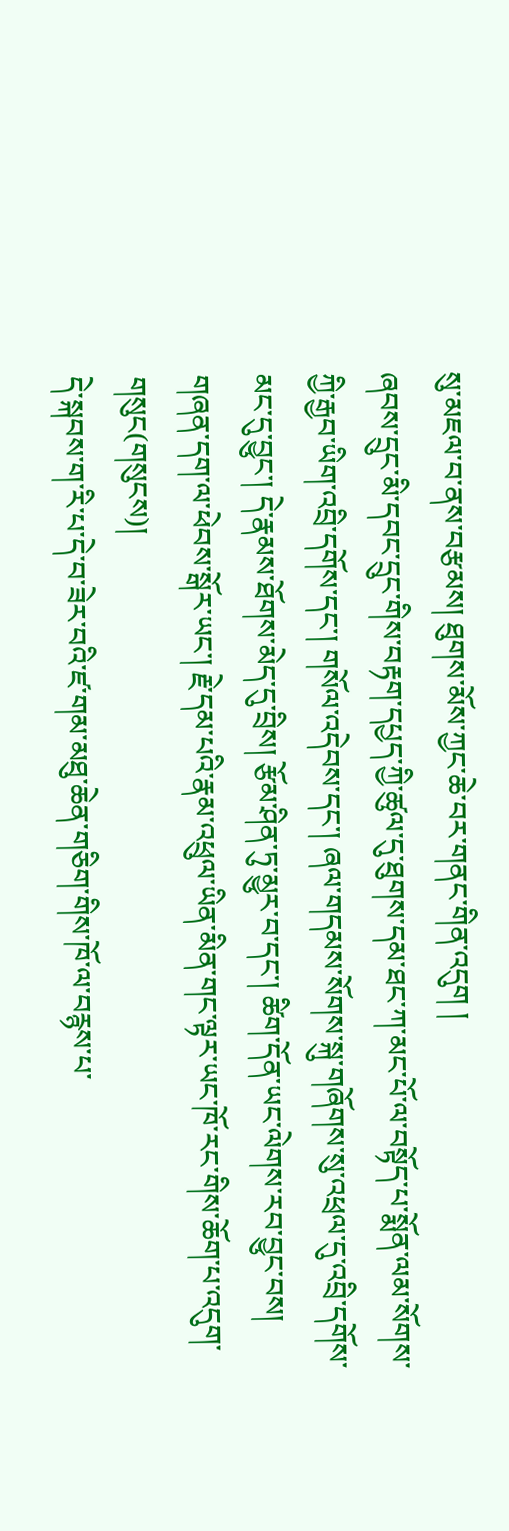སུ་མཇལ་བ་ནས་བརྩམས། ཐུགས་མོས་ཀྱང་ཆེ་བར་གནང་གིན་འདུག །
ཞབས་དྲུང་མི་དབང་དྲུང་གིས་བརྟག་དཔྱད་ཀྱི་ཚུལ་དུ་ཐུགས་དམ་ཐང་ཀ་མང་པོ་ལ་བསྟོད་པ་སྨོན་ལམ་སོགས་ཀྱི་རྒྱབ་ཡིག་འབྲི་དགོས་དང་། གསོལ་འདེབས་དང་། ཞལ་གདམས་སོགས་སྐུ་གཞོགས་སུ་འཕྲལ་དུ་འབྲི་དགོས་མང་དུ་བྱུང་། དེ་རྣམས་ཐོགས་མེད་དུ་བྲིས། རྩོམ་ཤིན་ཏུ་མྱུར་བ་དང་། ཚིག་དོན་ཡང་ལེགས་རབ་བྱུང་བས། གཞན་དག་ལ་ཕེབས་སྒོར་ཡང་། རྗེ་དམ་པའི་རྣམ་འཕྲུལ་ཡིན་མིན་གང་ལྟར་ཡང་ཁོ་རང་གིས་ཆོག་པ་འདུག་གསུང(གསུངས)།
དེ་སྐབས་ག་རི་པ་དེ་བ་ཟེར་བའི་ཛ་གམ་མཐུ་ཆེན་གཅིག་གིས་ཁོ་ལ་བརྙས་པ་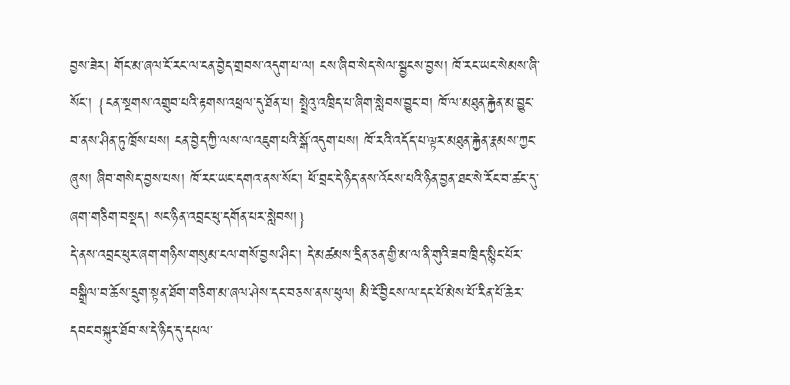བྱས་ཟེར། གོང་མ་ཞལ་ངོ་རང་ལ་ངན་བྱེད་གྲབས་འདུག་པ་ལ། ངས་ཞིབ་སེད་སེལ་སྦྱངས་བྱས། ཁོ་རང་ཡང་སེམས་ཞི་སོང་། {ངན་སྔགས་འགྲུབ་པའི་རྟགས་འཕྲལ་དུ་ཐོན་པ། སྤྲེའུ་འཁྲིད་པ་ཞིག་སླེབས་བྱུང་བ། ཁོ་ལ་མཐུན་རྐྱེན་མ་བྱུང་བ་ནས་ཤིན་ཏུ་ཁྲོས་པས། ངན་བྱེད་ཀྱི་ལས་ལ་འཇུག་པའི་སྒོ་འདུག་པས། ཁོ་རའི་འདོད་པ་ལྟར་མཐུན་རྐྱེན་རྣམས་ཀྱང་ཞུས། ཞིབ་གསེད་བྱས་པས། ཁོ་རང་ཡང་དགའ་ནས་སོང་། ཕོ་བྲང་དེ་ཉིད་ནས་འོངས་པའི་ཉིན་བྱན་ཐང་སེ་རོང་བ་ཚང་དུ་ཞག་གཅིག་བསྡད། སང་ཉིན་འབྲང་ཕུ་དགོན་པར་སླེབས།}
དེ་ནས་འབྲང་ཕུར་ཞག་གཉིས་གསུམ་ངལ་གསོ་བྱས་ཤིང་། དེ་མཚམས་དྲིན་ཅན་གྱི་མ་ལ་ནི་གུའི་ཟབ་ཁྲིད་སྙིང་པོར་བསྒྲིལ་བ་ཆོས་དྲུག་སྟན་ཐོག་གཅིག་མ་ཞལ་ཤེས་དང་བཅས་ནས་ཕུལ། མི་ངོ་བྱིངས་ལ་དང་པོ་མེས་པོ་རིན་པོ་ཆེར་དབང་བསྐུར་ཐོབ་ས་དེ་ཉིད་དུ་དཔལ་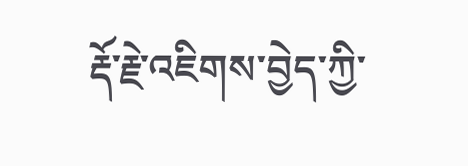རྡོ་རྗེ་འཇིགས་བྱེད་ཀྱི་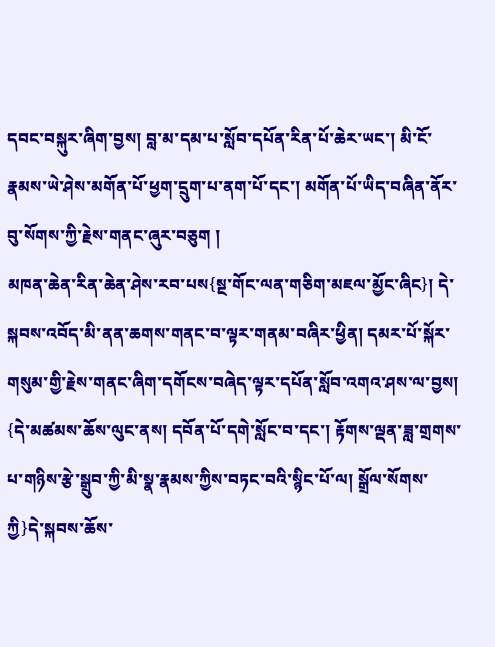དབང་བསྐུར་ཞིག་བྱས། བླ་མ་དམ་པ་སློབ་དཔོན་རིན་པོ་ཆེར་ཡང་། མི་ངོ་རྣམས་ཡེ་ཤེས་མགོན་པོ་ཕྱག་དྲུག་པ་ནག་པོ་དང་། མགོན་པོ་ཡིད་བཞིན་ནོར་བུ་སོགས་ཀྱི་རྗེས་གནང་ཞུར་བཅུག །
མཁན་ཆེན་རིན་ཆེན་ཤེས་རབ་པས{སྔ་གོང་ལན་གཅིག་མཇལ་མྱོང་ཞིང}། དེ་སྐབས་འབོད་མི་ནན་ཆགས་གནང་བ་ལྟར་གནམ་བཞིར་ཕྱིན། དམར་པོ་སྐོར་གསུམ་གྱི་རྗེས་གནང་ཞིག་དགོངས་བཞེད་ལྟར་དཔོན་སློབ་འགའ་ཤས་ལ་བྱས།
{དེ་མཚམས་ཆོས་ལུང་ནས། དབོན་པོ་དགེ་སློང་བ་དང་། རྟོགས་ལྡན་ཟླ་གྲགས་པ་གཉིས་རྩེ་སྒྲུབ་ཀྱི་མི་སྣ་རྣམས་ཀྱིས་བཏང་བའི་སྙིང་པོ་ལ། སྒྲོལ་སོགས་ཀྱི}དེ་སྐབས་ཆོས་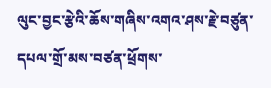ལུང་བྱང་རྩེའི་ཆོས་གཞིས་འགའ་ཤས་རྗེ་བཙུན་དཔལ་གྲོ་མས་བཙན་ཕྲོགས་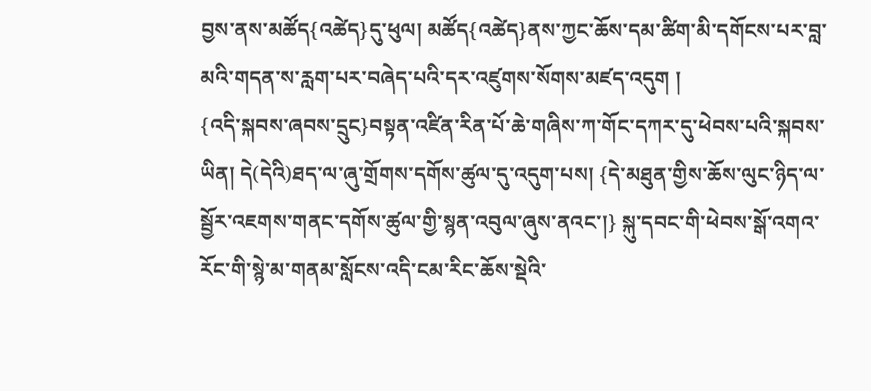བྱས་ནས་མཚོད{འཚེད}དུ་ཕུལ། མཚོད{འཚེད}ནས་ཀྱང་ཆོས་དམ་ཚིག་མི་དགོངས་པར་བླ་མའི་གདན་ས་རླག་པར་བཞེད་པའི་དར་འཛུགས་སོགས་མཛད་འདུག །
{འདི་སྐབས་ཞབས་དྲུང}བསྟན་འཛིན་རིན་པོ་ཆེ་གཞིས་ཀ་གོང་དཀར་དུ་ཕེབས་པའི་སྐབས་ཡིན། དེ(དེའི)ཐད་ལ་ཞུ་གྲོགས་དགོས་ཚུལ་དུ་འདུག་པས། {དེ་མཐུན་གྱིས་ཆོས་ལུང་ཉིད་ལ་སྦྱོར་འཇགས་གནང་དགོས་ཚུལ་གྱི་སྙན་འབུལ་ཞུས་ནའང་།} སྐུ་དབང་གི་ཕེབས་སྒོ་འགའ་རོང་གི་སྙེ་མ་གནམ་སློངས་འདི་ངམ་རིང་ཆོས་སྡེའི་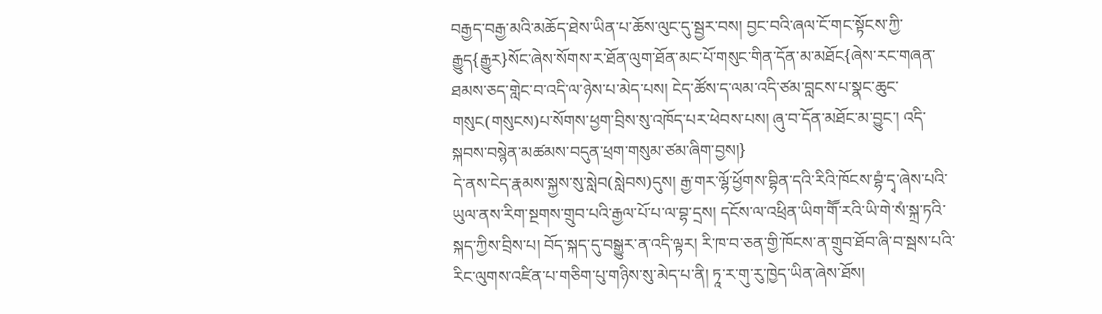བརྒྱད་བརྒྱ་མའི་མཆོད་ཐེས་ཡིན་པ་ཆོས་ལུང་དུ་སྦྱར་བས། བྱང་བའི་ཞལ་ངོ་གང་སྟོངས་ཀྱི་རྒྱུད{རྒྱུར}སོང་ཞེས་སོགས་ར་ཐོན་ལུག་ཐོན་མང་པོ་གསུང་གིན་དོན་མ་མཐོང{ཞེས་རང་གཞན་ཐམས་ཅད་གླེང་བ་འདི་ལ་ཉེས་པ་མེད་པས། ངེད་ཚོས་ད་ལམ་འདི་ཙམ་བླངས་པ་སྣང་ཆུང་གསུང(གསུངས)པ་སོགས་ཕྱག་བྲིས་སུ་འཁོད་པར་ཕེབས་པས། ཞུ་བ་དོན་མཐོང་མ་བྱུང་། འདི་སྐབས་བསྙེན་མཚམས་བདུན་ཕྲག་གསུམ་ཙམ་ཞིག་བྱས།}
དེ་ནས་ངེད་རྣམས་སྐྱས་སུ་སླེབ(སླེབས)དུས། རྒྱ་གར་ལྷོ་ཕྱོགས་བྷིན་དའི་རིའི་ཁོངས་བྷཾ་དྭ་ཞེས་པའི་ཡུལ་ནས་རིག་སྔགས་གྲུབ་པའི་རྒྱལ་པོ་པ་ལ་བྷ་དྲས། དངོས་ལ་འཕྲིན་ཡིག་གཽ་རའི་ཡི་གེ་སཾ་སྐྲ་ཏའི་སྐད་ཀྱིས་བྲིས་པ། བོད་སྐད་དུ་བསྒྱུར་ན་འདི་ལྟར། རི་ཁ་བ་ཅན་གྱི་ཁོངས་ན་གྲུབ་ཐོབ་ཞི་བ་སྦས་པའི་རིང་ལུགས་འཛིན་པ་གཅིག་པུ་གཉིས་སུ་མེད་པ་ནི། ཏཱ་ར་གུ་རུ་ཁྱེད་ཡིན་ཞེས་ཐོས།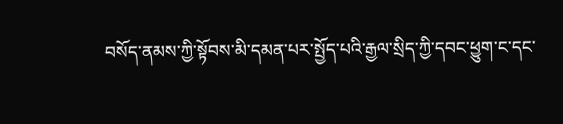བསོད་ནམས་ཀྱི་སྟོབས་མི་དམན་པར་སྤྱོད་པའི་རྒྱལ་སྲིད་ཀྱི་དབང་ཕྱུག་ང་དང་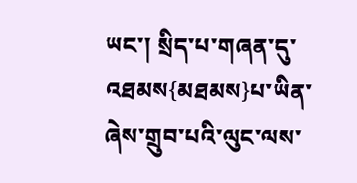ཡང་། སྲིད་པ་གཞན་དུ་འཐམས{མཐམས}པ་ཡིན་ཞེས་གྲུབ་པའི་ལུང་ལས་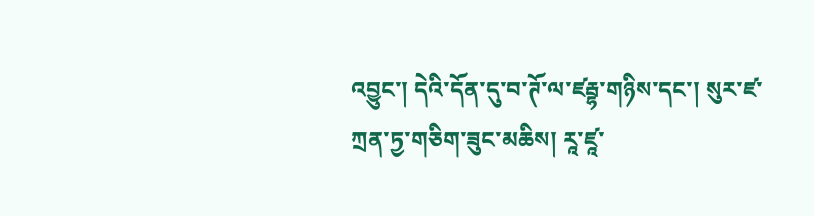འབྱུང་། དེའི་དོན་དུ་བ་ཊོ་ལ་ཛརྦྷ་གཉིས་དང་། སུར་ཛ་ཀྲན་ཏྱ་གཅིག་ཟུང་མཆིས། རཱ་ཛཱ་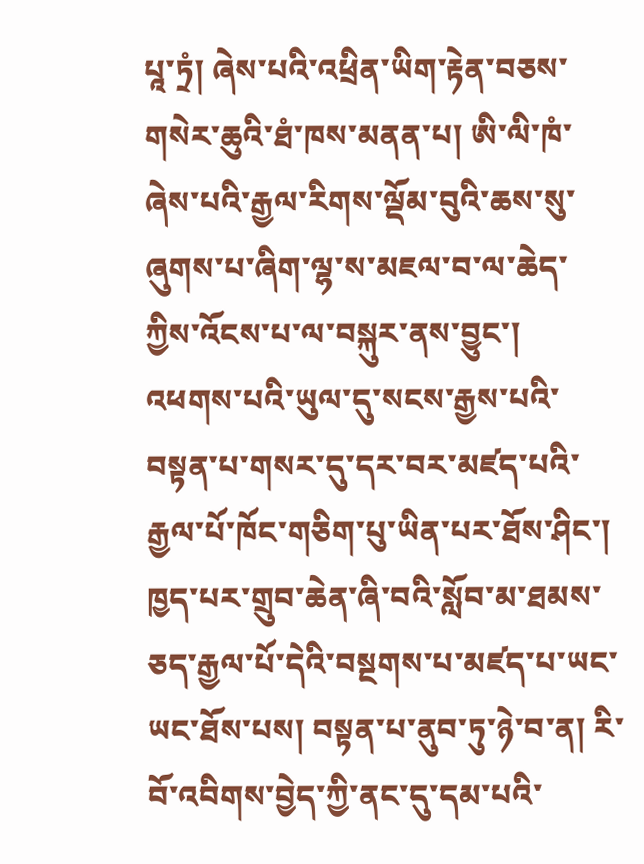པཱ་ཏྲཾ། ཞེས་པའི་འཕྲིན་ཡིག་རྟེན་བཅས་གསེར་ཆུའི་ཐཾ་ཁས་མནན་པ། ཨི་ལི་ཁཾ་ཞེས་པའི་རྒྱལ་རིགས་ལྡོམ་བུའི་ཆས་སུ་ཞུགས་པ་ཞིག་ལྷ་ས་མཇལ་བ་ལ་ཆེད་ཀྱིས་འོངས་པ་ལ་བསྐུར་ནས་བྱུང་།
འཕགས་པའི་ཡུལ་དུ་སངས་རྒྱས་པའི་བསྟན་པ་གསར་དུ་དར་བར་མཛད་པའི་རྒྱལ་པོ་ཁོང་གཅིག་པུ་ཡིན་པར་ཐོས་ཤིང་། ཁྱད་པར་གྲུབ་ཆེན་ཞི་བའི་སློབ་མ་ཐམས་ཅད་རྒྱལ་པོ་དེའི་བསྔགས་པ་མཛད་པ་ཡང་ཡང་ཐོས་པས། བསྟན་པ་ནུབ་ཏུ་ཉེ་བ་ན། རི་བོ་འབིགས་བྱེད་ཀྱི་ནང་དུ་དམ་པའི་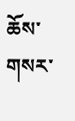ཆོས་གསར་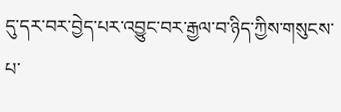དུ་དར་བར་བྱེད་པར་འབྱུང་བར་རྒྱལ་བ་ཉིད་ཀྱིས་གསུངས་པ་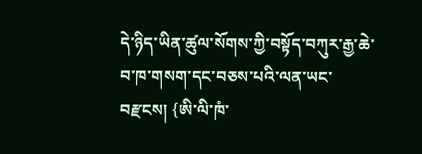དེ་ཉིད་ཡིན་ཚུལ་སོགས་ཀྱི་བསྟོད་བཀུར་རྒྱ་ཆེ་བ་ཁ་གསག་དང་བཅས་པའི་ལན་ཡང་བརྫངས། {ཨི་ལི་ཁཾ་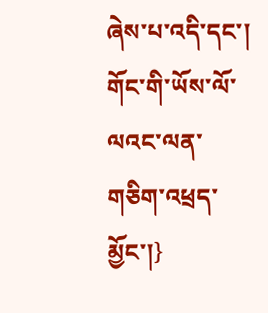ཞེས་པ་འདི་དང་། གོང་གི་ཡོས་ལོ་ལའང་ལན་གཅིག་འཕྲད་མྱོང་།}